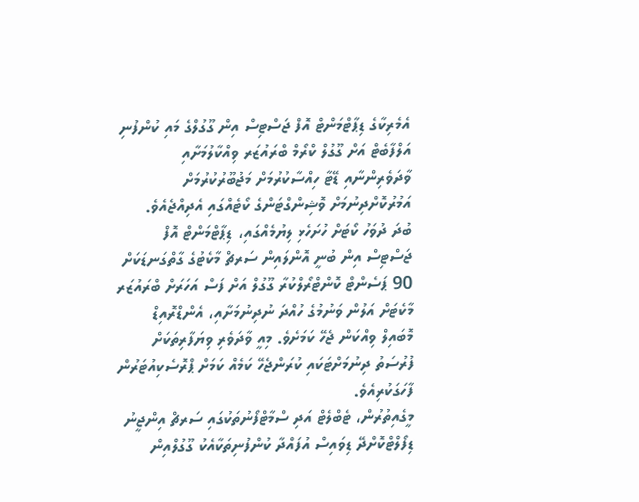އެމެރިކާގެ ޑިޕާޓްމަންޓް އޮފް ޖަސްޓިސް އިން ގޫގުލްގެ މައި ކުންފުނި އަލްފާބެޓް އަށް ގޫގުލް ކްރޯމް ބްރައުޒަރ ވިއްކާލުމަށާއި ވާދަވެރިންނާއި ޑޭޓާ ހިއްސާކުރުމަށް މަޖުބޫރުކުރުމަށް އަމުރުކޮށްދިނުމަށް ވޮޝިންގްޓަންގެ ކޯޓެއްގައި އެދިއްޖެއެވެ.
ބުދަ ދުވަހު ކޯޓަށް ހުށަހެޅި ލިޔުމެއްގައި، ޑިޕާޓްމަންޓް އޮފް ޖަސްޓިސް އިން ބުނީ އޮންލައިން ސަރޗް މާކެޓުގެ ގާތްގަނޑަކަށް 90 ޕަސެންޓް ކޮންޓްރޯލްކުރާ ގޫގުލް އަށް ފަސް އަހަރަށް ބްރައުޒަރ މާކެޓަށް އަލުން ވަނުމުގެ ހުއްދަ ނުދިނުމަށާއި، އެންޑްރޮއިޑް މޮބައިލް ވިއްކަން ޖެހޭ ކަމަށެވެ. މިއީ ވާދަވެރި ވިޔަފާރިތަކަށް ފުރުސަތު ދިނުމަށްޓަކައި ކުރަންޖެހޭ ކަމެއް ކަމަށް ޕްރޮސެކިއުޓަރުން ފާހަގަކުރިއެވެ.
މީގެއިތުރުން، ޓެބްލެޓް އަދި ސްމާޓްފޯނުތަކުގައި ސަރޗް އިންޖީނު ޑިފޯލްޓްކޮށްދޭ ޑިވައިސް އުފައްދާ ކުންފުނިތަކާއެކު ގޫގުލްއިން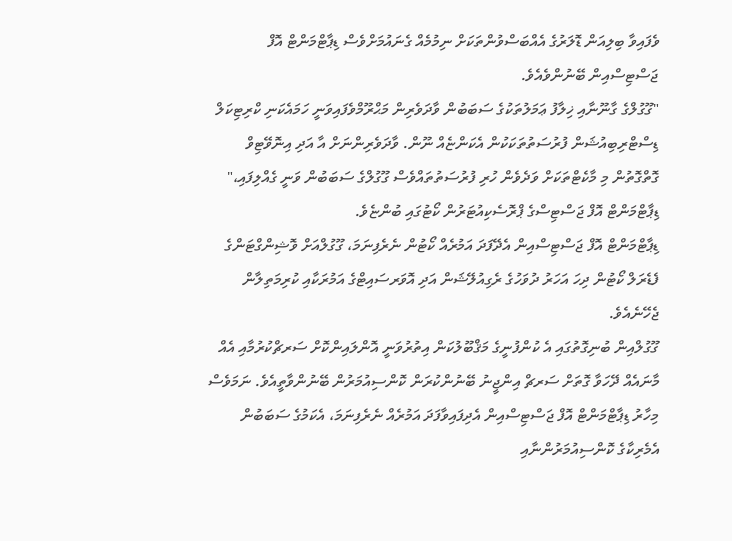ވެފައިވާ ބިލިއަން ޑޮލަރުގެ އެއްބަސްވުންތަކަށް ނިމުމެއް ގެނައުމަށްވެސް ޑިޕާޓްމަންޓް އޮފް ޖަސްޓިސްއިން ބޭނުންވެއެވެ.
"ގޫގުލްގެ ގާނޫނާއި ޚިލާފު ޢަމަލުތަކުގެ ސަބަބުން ވާދަވެރިން މަޙްރޫމްވެފައިވަނީ ހަމައެކަނި ކްރިޓިކަލް ޑިސްޓްރިބިއުޝަން ފުރުސަތުތަކަކުން އެކަންޏެއް ނޫން. ވާދަވެރިންނަށް އާ އަދި އިނޮވޭޓިވް ގޮތްގޮތުން މި މާކެޓްތަކަށް ވަދެވެން ހުރި ފުރުސަތުތައްވެސް ގޫގުލްގެ ސަބަބުން ވަނީ ގެއްލިފައި،" ޑިޕާޓްމަންޓް އޮފް ޖަސްޓިސްގެ ޕްރޮސެކިއުޓަރުން ކޯޓުގައި ބުންޏެވެ.
ޑިޕާޓްމަންޓް އޮފް ޖަސްޓިސްއިން އެދޭފަދަ އަމުރެއް ކޯޓުން ނެރެފިނަމަ، ގޫގުލްއަށް ވޮޝިންގްޓަންގެ ފެޑެރަލް ކޯޓުން ދިހަ އަހަރު ދުވަހުގެ ރެގިއުލޭޝަން އަދި އޮވަރސައިޓްގެ އަމުރަކާއި ކުރިމަތިލާން ޖެހޭނެއެވެ.
ގޫގުލްއިން ބުނިގޮތުގައި އެ ކުންފުނީގެ މަޤްބޫލުކަން އިތުރުވަނީ އޮންލައިންކޮށް ސަރޗްކުރުމާއި އެއް މާނައެއް ދޭހަވާ ގޮތަށް ސަރޗް އިންޖީނު ބޭނުންކުރަން ކޮންސިއުމަރުން ބޭނުންވާތީއެވެ. ނަމަވެސް މިހާރު ޑިޕާޓްމަންޓް އޮފް ޖަސްޓިސްއިން އެދިފައިވާފަދަ އަމުރެއް ނެރެފިނަމަ، އެކަމުގެ ސަބަބުން އެމެރިކާގެ ކޮންސިއުމަރުންނާއި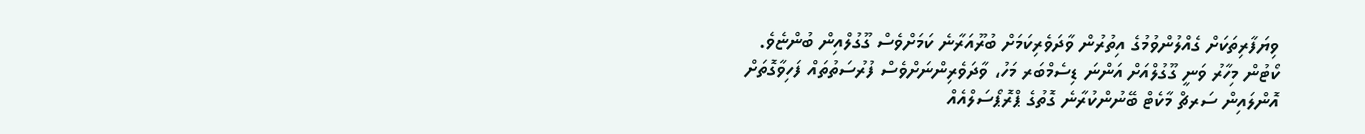ވިޔަފާރިތަކަށް ގެއްލުންވުމުގެ އިތުރުން ވާދަވެރިކަމަށް ބުރޫއަރާނެ ކަމަށްވެސް ގޫގުލްއިން ބުންޏެވެ.
ކޯޓުން މިހާރު ވަނީ ގޫގުލްއަށް އަންނަ ޑިސެމްބަރ މަހު، ވާދަވެރިންނަށްވެސް ފުރުސަތުތައް ފަހިވާގޮތަށް އޮންލައިން ސަރޗް މާކެޓް ބޭނުންކުރާނެ ގޮތުގެ ޕްރޮޕޯސަލްއެއް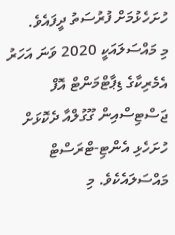ހުށަހެޅުމަށް ފުރުސަތު ދީފައެވެ.
މި މައްސަލައަކީ 2020 ވަނަ އަހަރު އެމެރިކާގެ ޑިޕާޓްމަންޓް އޮފް ޖަސްޓިސްއިން ގޫގުލްއާ ދެކޮޅަށް ހުށަހެޅި އެންޓި-ޓްރަސްޓް މައްސަލައެކެވެ. މި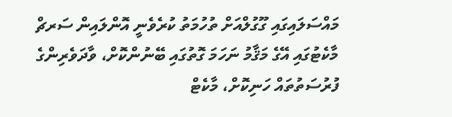މައްސަލައިގައި ގޫގުލްއަށް ތުހުމަތު ކުރެވެނީ އޮންލައިން ސަރޗް މާކެޓުގައި އޭގެ މަޤާމު ނަހަމަ ގޮތުގައި ބޭނުންކޮށް، ވާދަވެރިންގެ ފުރުސަތުތައް ހަނިކޮށް، މާކެޓް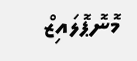މޮނޮޕޮލައިޒް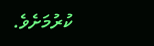ކުރުމަށެވެ.